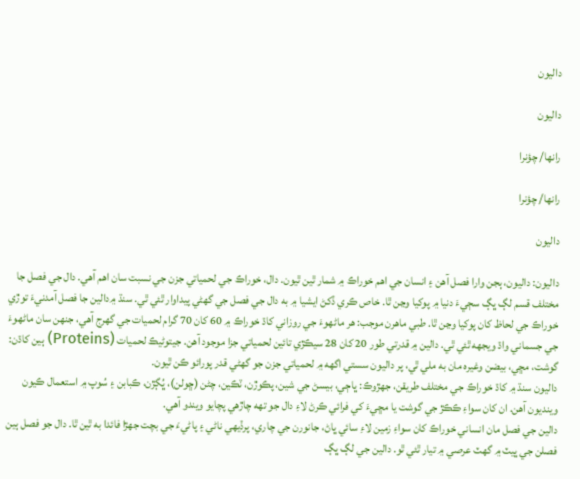داليون

داليون

رانها/ چؤنرا

رانها/ چؤنرا

داليون

داليون: داليون، ٻجن وارا فصل آهن ۽ انسان جي اهم خوراڪ ۾ شمار ٿين ٿيون. دال، خوراڪ جي لحمياتي جزن جي نسبت سان اهم آهي. دال جي فصل جا مختلف قسم لڳ ڀڳ سڄيءَ دنيا ۾ پوکيا وڃن ٿا. خاص ڪري ڏکڻ ايشيا ۾ به دال جي فصل جي گھڻي پيداوار ٿئي ٿي. سنڌ ۾دالين جا فصل آمدنيءَ توڙي خوراڪ جي لحاظ کان پوکيا وڃن ٿا. طبي ماهرن موجب: هر ماڻهوءَ جي روزاني کاڌ خوراڪ ۾ 60 کان 70 گرام لحميات جي گھرج آهي، جنهن سان ماڻهوءَ جي جسماني واڌ ويجهه ٿئي ٿي. دالين ۾ قدرتي طور 20 کان 28 سيڪڙي تائين لحمياتي جزا موجود آهن. جيتوڻيڪ لحميات (Proteins) ٻين کاڌن: گوشت، مڇي، بيضن وغيره مان به ملي ٿي، پر داليون سستي اگهه ۾ لحمياتي جزن جو گھڻي قدر پورائو ڪن ٿيون.
داليون سنڌ ۾ کاڌ خوراڪ جي مختلف طريقن، جهڙوڪ: ڀاڄي، بيسڻ جي شين، پڪوڙن، ٽڪين، چڻن (ڇولن)، ڀُڳڙن، ڪبابن ۽ سُوپ ۾ استعمال ڪيون وينديون آهن. ان کان سواءِ ڪڪڙ جي گوشت يا مڇيءَ کي فرائي ڪرڻ لاءِ دال جو تهه چاڙهي پچايو ويندو آهي.
دالين جي فصل مان انساني خوراڪ کان سواءِ زمين لاءِ سائي ڀاڻ، جانورن جي چاري، پرڏيهي ناڻي ۽ پاڻيءَ جي بچت جھڙا فائدا به ٿين ٿا. دال جو فصل ٻين فصلن جي ڀيٽ ۾ گھٽ عرصي ۾ تيار ٿئي ٿو. دالين جي لڳ ڀڳ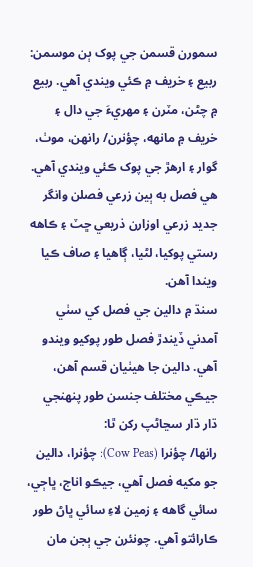سمورن قسمن جي پوک ٻن موسمن: ربيع ۽ خريف ۾ ڪئي ويندي آهي. ربيع ۾ چڻن، مٽرن ۽ مهريءَ جي دال ۽ خريف ۾ مانهه، چؤنرن/ رانهن، موٺ، گوار ۽ ارهڙ جي پوک ڪئي ويندي آهي. هي فصل به ٻين زرعي فصلن وانگر جديد زرعي اوزارن ذريعي ڇٽ ۽ ڪاهه رستي پوکيا، لڻيا، ڳاهيا ۽ صاف ڪيا ويندا آهن.
سنڌ ۾ دالين جي فصل کي سٺي آمدني ڏيندڙ فصل طور پوکيو ويندو آهي. دالين جا هيٺيان قسم آهن، جيڪي مختلف جنسن طور پنهنجي ڌار ڌار سڃاڻپ رکن ٿا:
رانها/ چؤنرا (Cow Peas): چؤنرا، دالين جو مکيه فصل آهي، جيڪو اناج، ڀاڄي، سائي گاهه ۽ زمين لاءِ سائي ڀاڻ طور ڪارائتو آهي. چونئرن جي ٻجن مان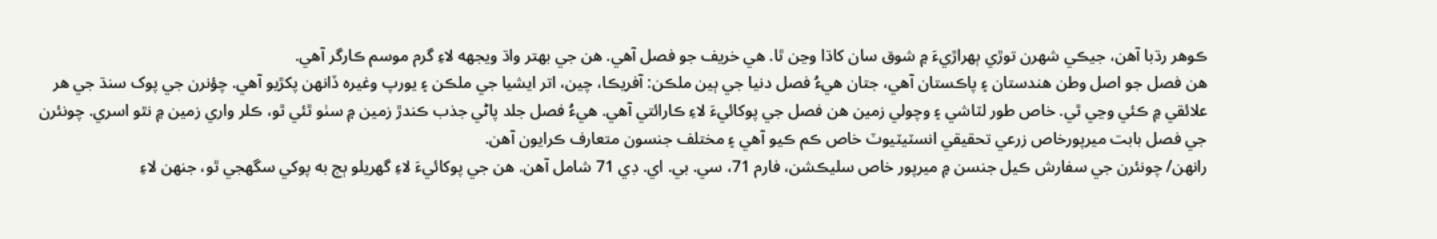ڪوهر رڌبا آهن، جيڪي شهرن توڙي ٻهراڙيءَ ۾ شوق سان کاڌا وڃن ٿا. هي خريف جو فصل آهي. هن جي بهتر واڌ ويجهه لاءِ گرم موسم ڪارگر آهي.
هن فصل جو اصل وطن هندستان ۽ پاڪستان آهي، جتان هيءُ فصل دنيا جي ٻين ملڪن: آفريڪا، چين، اتر ايشيا جي ملڪن ۽ يورپ وغيره ڏانهن پکڙيو آهي. چؤنرن جي پوک سنڌ جي هر علائقي ۾ ڪئي وڃي ٿي. خاص طور لٽاشي ۽ وچولي زمين هن فصل جي پوکائيءَ لاءِ ڪارائتي آهي. هيءُ فصل جلد پاڻي جذب ڪندڙ زمين ۾ سٺو ٿئي ٿو، ڪلر واري زمين ۾ نٿو اسري. چونئرن جي فصل بابت ميرپورخاص زرعي تحقيقي انسٽيٽيوٽ خاص ڪم ڪيو آهي ۽ مختلف جنسون متعارف ڪرايون آهن.
رانهن/ چونئرن جي سفارش ڪيل جنسن ۾ ميرپور خاص سليڪشن، فارم 71، سي. بي. اي. ڊي 71 شامل آهن. هن جي پوکائيءَ لاءِ گھريلو ٻج به پوکي سگھجي ٿو، جنهن لاءِ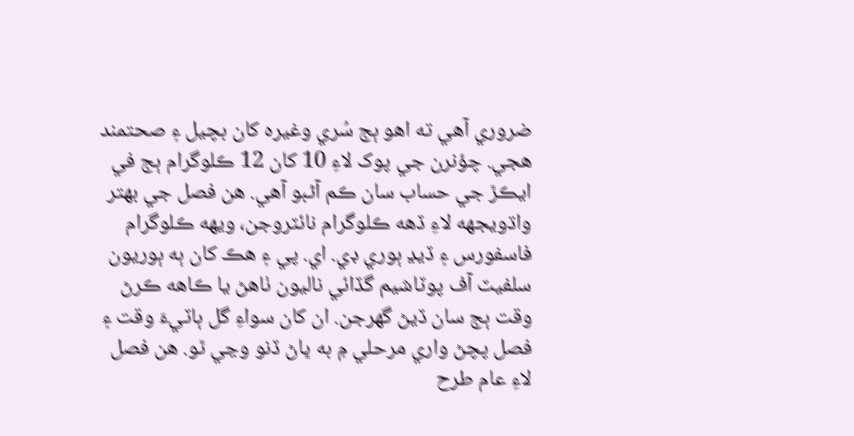ضروري آهي ته اهو ٻج سُري وغيره کان بچيل ۽ صحتمند هجي. چؤنرن جي پوک لاءِ 10 کان 12 ڪلوگرام ٻج في ايڪڙ جي حساب سان ڪم آڻبو آهي. هن فصل جي بهتر واڌويجهه لاءِ ڏهه ڪلوگرام نائٽروجن، ويهه ڪلوگرام فاسفورس ۽ ڏيڍ ٻوري ڊي. اي. پي ۽ هڪ کان ٻه ٻوريون سلفيٽ آف پوٽاشيم گڏائي ناليون ٺاهڻ يا ڪاهه ڪرڻ وقت ٻج سان ڏيڻ گھرجن. ان کان سواءِ گل ٻاٽيءَ وقت ۽ فصل پچڻ واري مرحلي ۾ به ڀاڻ ڏنو وڃي ٿو. هن فصل لاءِ عام طرح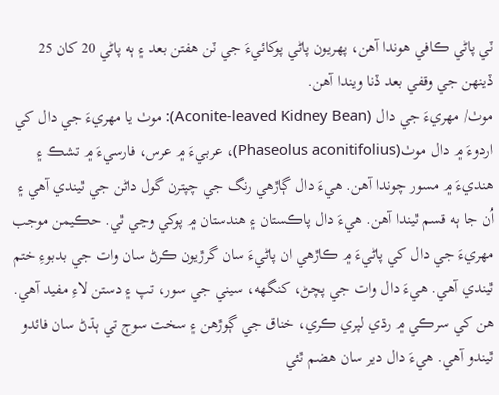ٽي پاڻي ڪافي هوندا آهن، پهريون پاڻي پوکائيءَ جي ٽن هفتن بعد ۽ ٻه پاڻي 20 کان 25 ڏينهن جي وقفي بعد ڏنا ويندا آهن.
موٺ/ مهريءَ جي دال (Aconite-leaved Kidney Bean): موٺ يا مهريءَ جي دال کي اردوءَ ۾ دال موٺ(Phaseolus aconitifolius)، عربيءَ ۾ عرس، فارسيءَ ۾ تشڪ ۽ هنديءَ ۾ مسور چوندا آهن. هيءَ دال ڳاڙهي رنگ جي چپترن گول داڻن جي ٿيندي آهي ۽ اُن جا ٻه قسم ٿيندا آهن. هيءَ دال پاڪستان ۽ هندستان ۾ پوکي وڃي ٿي. حڪيمن موجب مهريءَ جي دال کي پاڻيءَ ۾ ڪاڙهي ان پاڻيءَ سان گرڙيون ڪرڻ سان وات جي بدبوءِ ختم ٿيندي آهي. هيءَ دال وات جي پچڻ، کنگهه، سيني جي سور، تپ ۽ دستن لاءِ مفيد آهي. هن کي سرڪي ۾ رڌي لپري ڪري، خناق جي ڳوڙهن ۽ سخت سوڄ تي ٻڌڻ سان فائدو ٿيندو آهي. هيءَ دال دير سان هضم ٿئي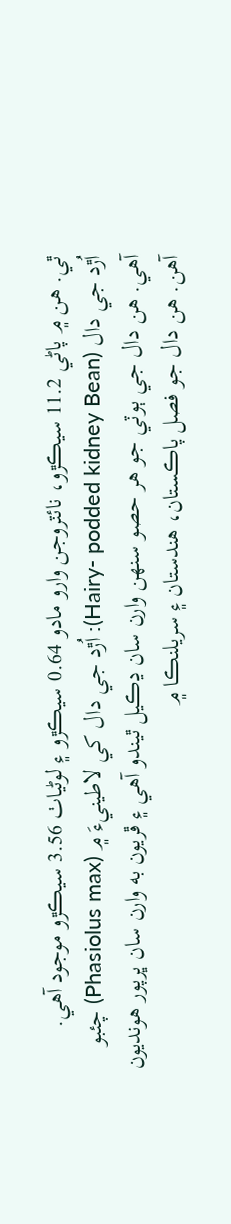ٿي. هن ۾ پاڻي 11.2 سيڪڙو، نائٽروجن وارو مادو 0.64 سيڪڙو ۽ لوڻياٺ 3.56 سيڪڙو موجود آهي.
اُڙد جي دال (Hairy- podded kidney Bean): اُڙد جي دال کي لاطينيءَ ۾ (Phasiolus max) چئبو آهي. هن دال جي ٻوٽي جو هر حصو سنهن وارن سان ڍڪيل ٿيندو آهي ۽ ڦريون به وارن سان ڀرپور هونديون آهن. هن دال جو فصل پاڪستان، هندستان ۽ سريلنڪا ۾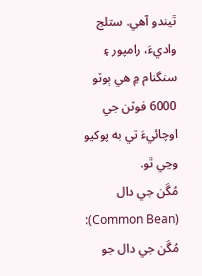ٿيندو آهي. ستلج واديءَ، رامپور ۽ سنگنام ۾ هي ٻوٽو 6000 فوٽن جي اوچائيءَ تي به پوکيو وڃي ٿو.
مُڱن جي دال (Common Bean): مُڱن جي دال جو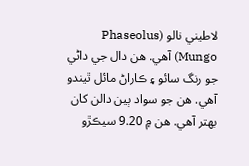لاطيني نالو (Phaseolus Mungo) آهي. هن دال جي داڻي جو رنگ سائو ۽ ڪاراڻ مائل ٿيندو آهي. هن جو سواد ٻين دالن کان بهتر آهي. هن ۾ 9.20 سيڪڙو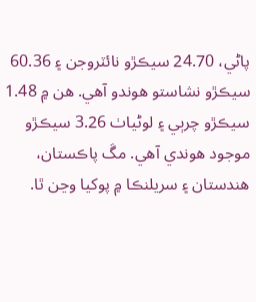پاڻي، 24.70 سيڪڙو نائٽروجن ۽ 60.36 سيڪڙو نشاستو هوندو آهي. هن ۾ 1.48 سيڪڙو چرٻي ۽ لوڻياٺ 3.26 سيڪڙو موجود هوندي آهي. مڱ پاڪستان، هندستان ۽ سريلنڪا ۾ پوکيا وڃن ٿا.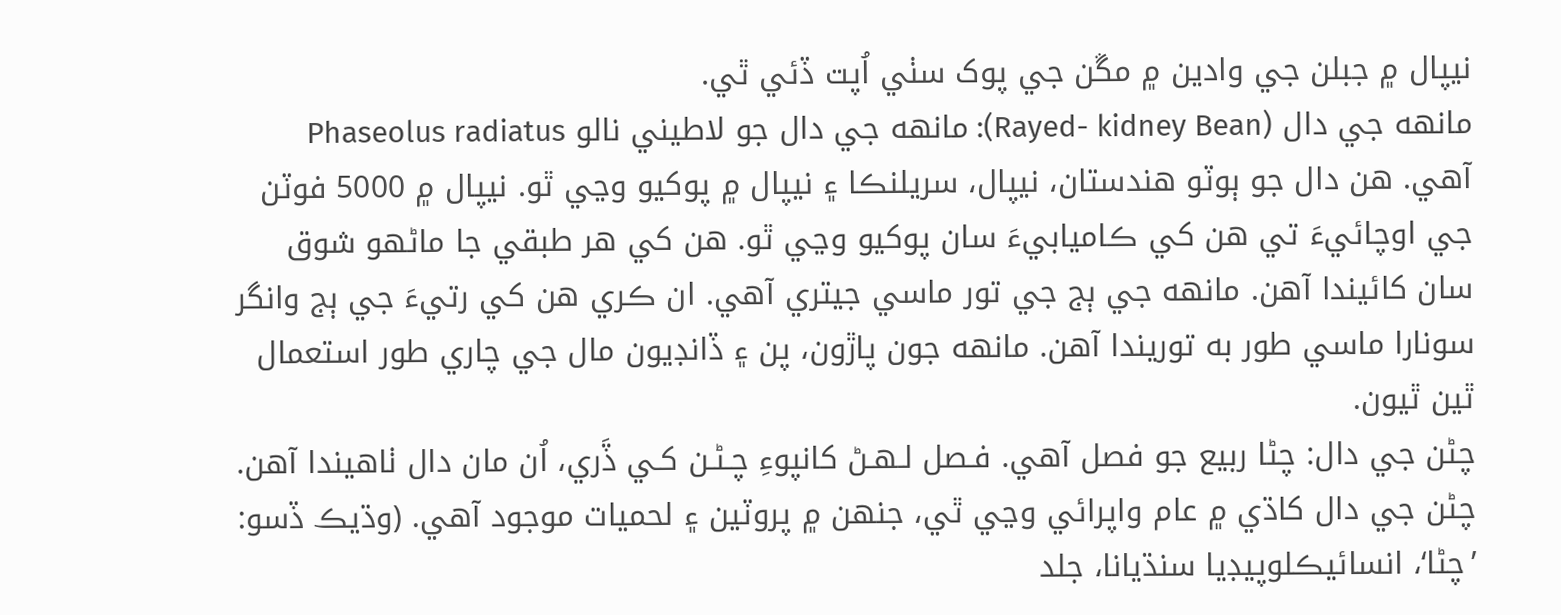نيپال ۾ جبلن جي وادين ۾ مڱن جي پوک سٺي اُپت ڏئي ٿي.
مانهه جي دال (Rayed- kidney Bean): مانهه جي دال جو لاطيني نالو Phaseolus radiatus آهي. هن دال جو ٻوٽو هندستان، نيپال، سريلنڪا ۽ نيپال ۾ پوکيو وڃي ٿو. نيپال ۾ 5000 فوٽن جي اوچائيءَ تي هن کي ڪاميابيءَ سان پوکيو وڃي ٿو. هن کي هر طبقي جا ماڻهو شوق سان کائيندا آهن. مانهه جي ٻج جي تور ماسي جيتري آهي. ان ڪري هن کي رتيءَ جي ٻج وانگر سونارا ماسي طور به توريندا آهن. مانهه جون پاڙون، پن ۽ ڏانڊيون مال جي چاري طور استعمال ٿين ٿيون.
چڻن جي دال: چڻا ربيع جو فصل آهي. فـصل لـهـڻ کانپوءِ چـڻـن کـي ڏَري، اُن مان دال ٺاهيندا آهن. چڻن جي دال کاڌي ۾ عام واپرائي وڃي ٿي، جنهن ۾ پروٽين ۽ لحميات موجود آهي. (وڌيڪ ڏسو: ’چڻا‘، انسائيڪلوپيڊيا سنڌيانا، جلد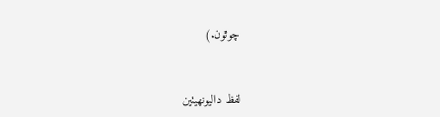چوٿون.)


لفظ داليونھيٺين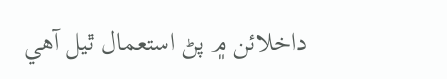داخلائن ۾ پڻ استعمال ٿيل آھي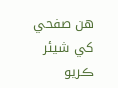هن صفحي کي شيئر ڪريو